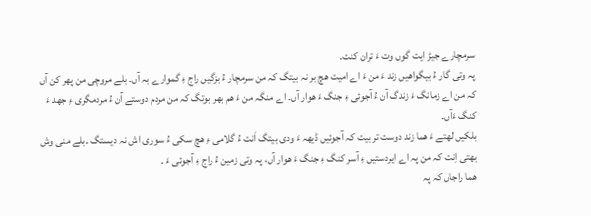سرمچارے جیڑ ایت گوں وت ءَ تران کنت۔
پہ وتی گار ءُ بیگواھیں زند ءَ من ءَ اے امیت ھچ بر نہ بیتگ کہ من سرمچار ءُ بزگیں راج ءِ گموارے بہ آں۔ بلے مروچی من پھر کن آں کہ من اے زمانگ ءَ زندگ آن ءُ آجوئی ءِ جنگ ءَ ھوار آں۔ اے منگہ من ءَ ھم بھر بوتگ کہ من مردم دوستے آن ءُ مردمگری ءِ جھد ءَ کنگ ءَآں۔
بلکیں لھتے ءَ ھما زند دوست تر بیت کہ آجوئیں ڈیھہ ءَ ودی بیتگ اَنت ءُ گلامی ءِ ھچ سکی ءُ سوری اش نہ دیستگ ۔بلے منی وش بھتی اِنت کہ من پہ اے ایردستیں ءِ آسر کنگ ءِ جنگ ءَ ھوار آں، پہ وتی زمین ءُ راج ءِ آجوئی ءَ ۔
ھما راجاں کہ پہ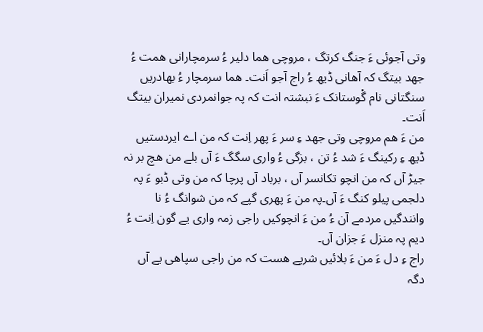وتی آجوئی ءَ جنگ کرتگ ، مروچی ھما دلیر ءُ سرمچارانی ھمت ءُ جھد بیتگ کہ آھانی ڈیھ ءُ راج آجو اَنت۔ ھما سرمچار ءُ بھادریں سنگتانی نام گْوستانک ءَ نبشتہ انت کہ پہ جوانمردی نمیران بیتگ اَنت۔
من ءَ ھم مروچی وتی جھد ءِ سر ءَ پھر اِنت کہ من اے ایردستیں ڈیھ ءِ رکینگ ءَ شد ءُ تن ، بزگی ءُ واری سگگ ءَ آں بلے من ھچ بر نہ جیڑ آں کہ من انچو تکانسر آں ، برباد آں پرچا کہ من وتی ڈبو ءَ پہ دلجمی پیلو کنگ ءَ آں۔پہ من ءَ پھری گپے کہ من شوانگ ءُ نا وانندگیں مردمے آن ءُ من ءَ انچوکیں راجی زمہ واری یے گون اِنت ءُ دیم پہ منزل ءَ جزان آں۔
راج ءِ دل ءَ من ءَ بلائیں شرپے ھست کہ من راجی سپاھی یے آں دگہ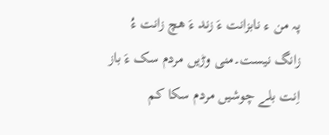پہ من ء نابزانت ءَ زند ءَ ھچ زانت ءُ زانگ نیست۔منی وڑیں مردم سک ءَ باز اِنت بلے چوشیں مردم سکا کم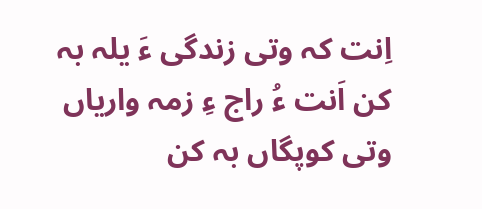اِنت کہ وتی زندگی ءَ یلہ بہ کن اَنت ءُ راج ءِ زمہ واریاں وتی کوپگاں بہ کن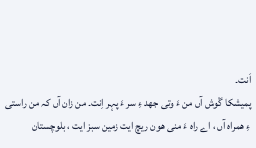اَنت۔
پمیشکا گْوش آں من ءَ وتی جھد ءِ سر ءَ پہر اِنت۔ من زان آں کہ من راستی ءِ ھمراہ آں ، اے راہ ءَ منی ھون ریچ ایت زمین سبز ایت ، بلوچستان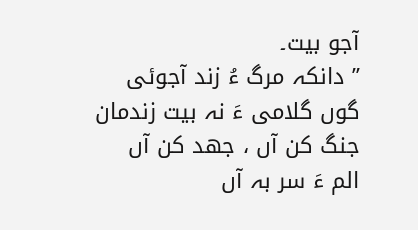آجو بیت۔
’’ دانکہ مرگ ءُ زند آجوئی
گوں گلامی ءَ نہ بیت زندمان
جنگ کن آں ، جھد کن آں
الم ءَ سر بہ آں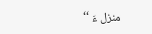منزل ءَ ‘‘